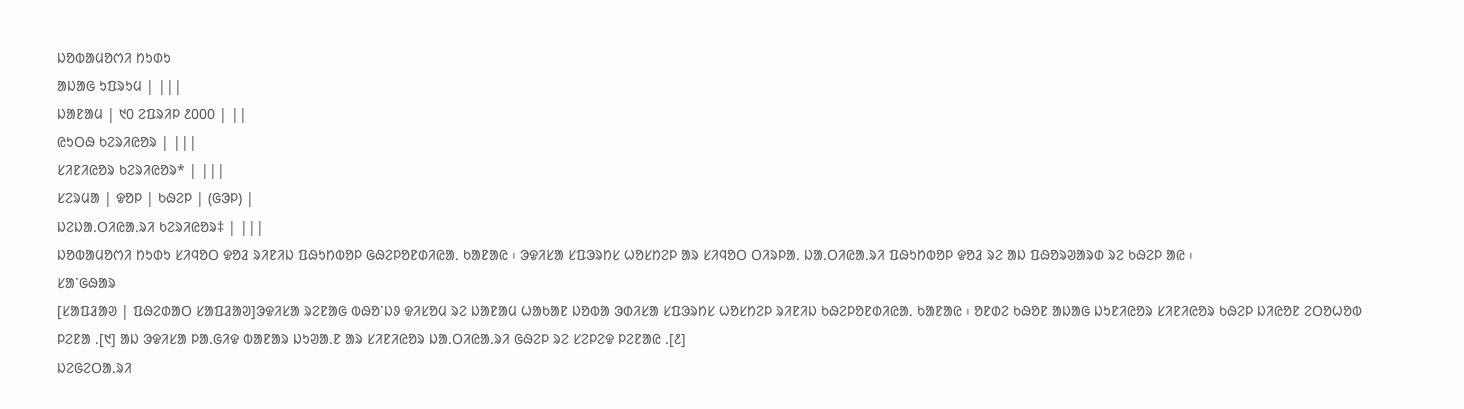ᱡᱚᱵᱟᱢᱚᱬᱤ ᱴᱩᱰᱩ
ᱟᱡᱟᱜ ᱩᱯᱨᱩᱢ | |||
ᱡᱟᱱᱟᱢ | ᱑᱐ ᱮᱯᱨᱤᱞ ᱒᱐᱐᱐ | ||
ᱭᱩᱛᱷ ᱠᱮᱨᱤᱭᱚᱨ | |||
ᱥᱤᱱᱤᱭᱚᱨ ᱠᱮᱨᱤᱭᱚᱨ* | |||
ᱥᱮᱨᱢᱟ | ᱫᱚᱞ | ᱠᱷᱮᱞ | (ᱜᱳᱞ) |
ᱡᱮᱡᱟᱹᱛᱤᱭᱟᱹᱨᱤ ᱠᱮᱨᱤᱭᱚᱨ‡ | |||
ᱡᱚᱵᱟᱢᱚᱬᱤ ᱴᱩᱰᱩ ᱥᱤᱧᱚᱛ ᱫᱚᱲ ᱨᱤᱱᱤᱡ ᱯᱷᱩᱴᱵᱚᱞ ᱜᱷᱮᱞᱚᱱᱰᱤᱭᱟᱹ ᱠᱟᱱᱟᱭ ᱾ ᱳᱫᱤᱥᱟ ᱥᱯᱳᱨᱴᱥ ᱦᱚᱥᱴᱮᱞ ᱟᱨ ᱥᱤᱧᱚᱛ ᱛᱤᱨᱞᱟᱹ ᱡᱟᱹᱛᱤᱭᱟᱹᱨᱤ ᱯᱷᱩᱴᱵᱚᱞ ᱫᱚᱲ ᱨᱮ ᱟᱡ ᱯᱷᱚᱨᱣᱟᱨᱰ ᱨᱮ ᱠᱷᱮᱞ ᱟᱭ ᱾
ᱥᱟᱸᱜᱷᱟᱨ
[ᱥᱟᱯᱲᱟᱣ | ᱯᱷᱮᱰᱟᱛ ᱥᱟᱯᱲᱟᱣ]ᱳᱫᱤᱥᱟ ᱨᱮᱱᱟᱜ ᱵᱷᱚᱸᱡᱽ ᱫᱤᱥᱚᱢ ᱨᱮ ᱡᱟᱱᱟᱢ ᱦᱟᱠᱟᱱ ᱡᱚᱵᱟ ᱳᱰᱤᱥᱟ ᱥᱯᱳᱨᱴᱥ ᱦᱚᱥᱴᱮᱞ ᱨᱤᱱᱤᱡ ᱠᱷᱮᱞᱚᱱᱰᱤᱭᱟᱹ ᱠᱟᱱᱟᱭ ᱾ ᱚᱱᱰᱮ ᱠᱷᱚᱱ ᱟᱡᱟᱜ ᱡᱩᱱᱤᱭᱚᱨ ᱥᱤᱱᱤᱭᱚᱨ ᱠᱷᱮᱞ ᱡᱤᱭᱚᱱ ᱮᱛᱚᱦᱚᱵ ᱞᱮᱱᱟ .[᱑] ᱟᱡ ᱳᱫᱤᱥᱟ ᱞᱟᱹᱜᱤᱫ ᱵᱟᱱᱟᱨ ᱡᱩᱣᱟᱹᱱ ᱟᱨ ᱥᱤᱱᱤᱭᱚᱨ ᱡᱟᱹᱛᱤᱭᱟᱹᱨᱤ ᱜᱷᱮᱞ ᱨᱮ ᱥᱮᱞᱮᱫ ᱞᱮᱱᱟᱭ .[᱒]
ᱡᱮᱜᱮᱛᱟᱹᱨᱤ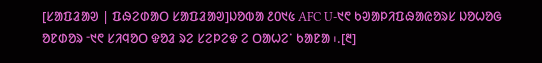[ᱥᱟᱯᱲᱟᱣ | ᱯᱷᱮᱰᱟᱛ ᱥᱟᱯᱲᱟᱣ]ᱡᱚᱵᱟ ᱒᱐᱑᱕ AFC U-᱑᱖ ᱠᱣᱟᱞᱤᱯᱷᱟᱭᱚᱨᱥ ᱡᱚᱦᱚᱜ ᱚᱱᱰᱚᱨ ᱼ᱑᱖ ᱥᱤᱧᱚᱛ ᱫᱚᱲ ᱨᱮ ᱥᱮᱞᱮᱫ ᱮ ᱛᱟᱦᱮᱸ ᱠᱟᱱᱟ ᱾.[᱓]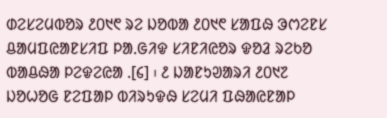ᱰᱮᱥᱮᱢᱵᱚᱨ ᱒᱐᱑᱖ ᱨᱮ ᱡᱚᱵᱟ ᱒᱐᱑᱖ ᱥᱟᱯᱷ ᱳᱬᱮᱱᱥ ᱪᱟᱢᱯᱭᱟᱱᱥᱤᱯ ᱞᱟᱹᱜᱤᱫ ᱥᱤᱱᱤᱭᱚᱨ ᱫᱚᱲ ᱨᱮᱠᱚ ᱵᱟᱪᱷᱟ ᱞᱮᱫᱮᱭᱟ .[᱔] ᱾ ᱒ ᱡᱟᱱᱩᱣᱟᱨᱤ ᱒᱐᱑᱗ ᱡᱚᱦᱚᱜ ᱱᱮᱯᱟᱞ ᱵᱤᱨᱩᱫᱷ ᱥᱮᱢᱤ ᱯᱷᱟᱭᱱᱟᱞ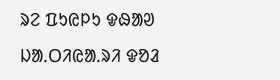ᱨᱮ ᱯᱩᱭᱞᱩ ᱫᱷᱟᱣ ᱡᱟᱹᱛᱤᱭᱟᱹᱨᱤ ᱫᱚᱲ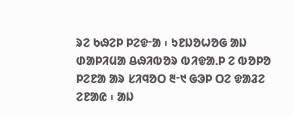ᱨᱮ ᱠᱷᱮᱞ ᱞᱮᱫᱼᱟ ᱾ ᱩᱱᱡᱚᱦᱚᱜ ᱟᱡ ᱰᱟᱞᱤᱢᱟ ᱪᱷᱤᱵᱚᱨ ᱵᱤᱫᱟᱹᱞ ᱮ ᱵᱚᱞᱚ ᱞᱮᱱᱟ ᱟᱨ ᱥᱤᱧᱚᱛ ᱓ᱼ᱑ ᱜᱳᱞ ᱛᱮ ᱫᱟᱲᱮ ᱮᱱᱟᱭ ᱾ ᱟᱡ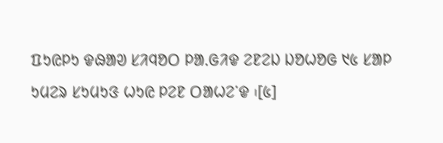ᱯᱩᱭᱞᱩ ᱫᱷᱟᱣ ᱥᱤᱧᱚᱛ ᱞᱟᱹᱜᱤᱫ ᱮᱱᱮᱡ ᱡᱚᱦᱚᱜ ᱑᱕ ᱥᱟᱞ ᱩᱢᱮᱨ ᱥᱩᱢᱩᱝ ᱦᱩᱭ ᱞᱮᱱ ᱛᱟᱦᱮᱸᱫ ᱾[᱕]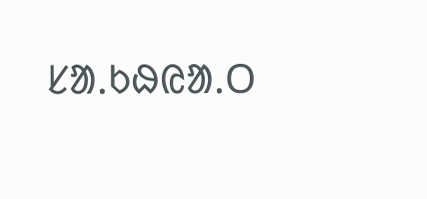ᱥᱟᱹᱠᱷᱭᱟᱹᱛ